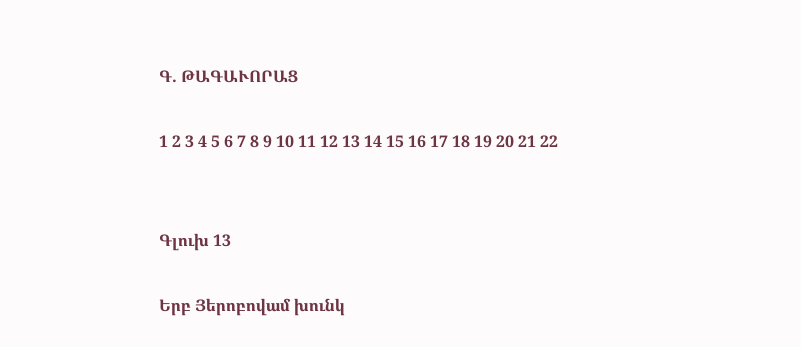Գ. ԹԱԳԱՒՈՐԱՑ

1 2 3 4 5 6 7 8 9 10 11 12 13 14 15 16 17 18 19 20 21 22


Գլուխ 13

Երբ Յերոբովամ խունկ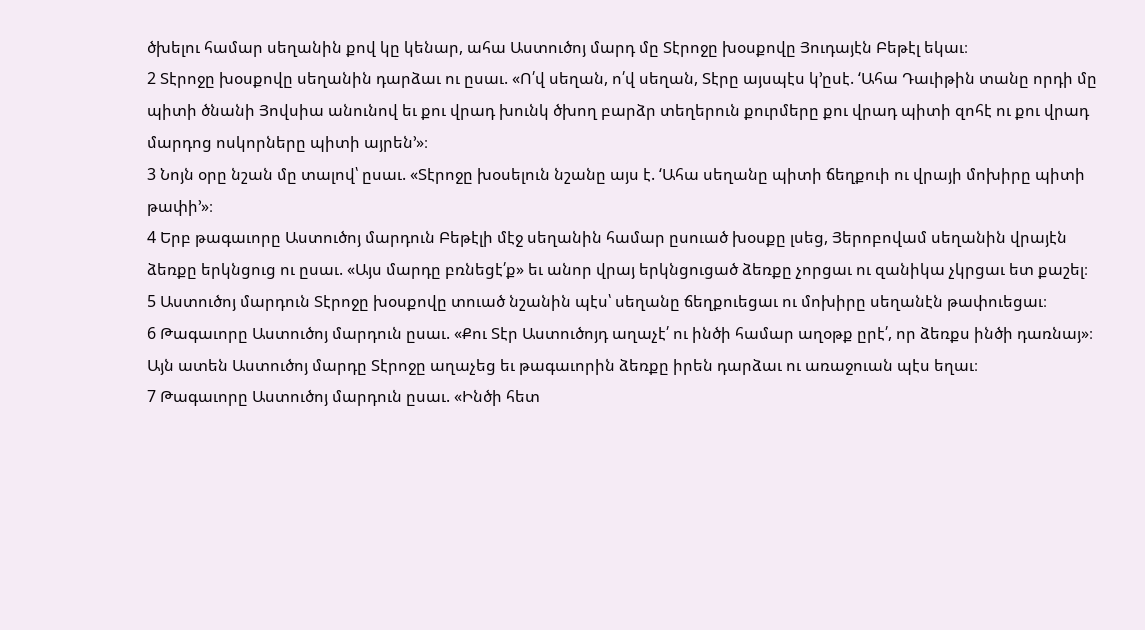ծխելու համար սեղանին քով կը կենար, ահա Աստուծոյ մարդ մը Տէրոջը խօսքովը Յուդայէն Բեթէլ եկաւ։
2 Տէրոջը խօսքովը սեղանին դարձաւ ու ըսաւ. «Ո՛վ սեղան, ո՛վ սեղան, Տէրը այսպէս կ’ըսէ. ‘Ահա Դաւիթին տանը որդի մը պիտի ծնանի Յովսիա անունով եւ քու վրադ խունկ ծխող բարձր տեղերուն քուրմերը քու վրադ պիտի զոհէ ու քու վրադ մարդոց ոսկորները պիտի այրեն’»։
3 Նոյն օրը նշան մը տալով՝ ըսաւ. «Տէրոջը խօսելուն նշանը այս է. ‘Ահա սեղանը պիտի ճեղքուի ու վրայի մոխիրը պիտի թափի’»։
4 Երբ թագաւորը Աստուծոյ մարդուն Բեթէլի մէջ սեղանին համար ըսուած խօսքը լսեց, Յերոբովամ սեղանին վրայէն ձեռքը երկնցուց ու ըսաւ. «Այս մարդը բռնեցէ՛ք» եւ անոր վրայ երկնցուցած ձեռքը չորցաւ ու զանիկա չկրցաւ ետ քաշել։
5 Աստուծոյ մարդուն Տէրոջը խօսքովը տուած նշանին պէս՝ սեղանը ճեղքուեցաւ ու մոխիրը սեղանէն թափուեցաւ։
6 Թագաւորը Աստուծոյ մարդուն ըսաւ. «Քու Տէր Աստուծոյդ աղաչէ՛ ու ինծի համար աղօթք ըրէ՛, որ ձեռքս ինծի դառնայ»։ Այն ատեն Աստուծոյ մարդը Տէրոջը աղաչեց եւ թագաւորին ձեռքը իրեն դարձաւ ու առաջուան պէս եղաւ։
7 Թագաւորը Աստուծոյ մարդուն ըսաւ. «Ինծի հետ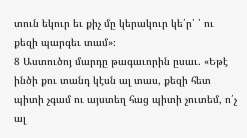տուն եկուր եւ քիչ մը կերակուր կե՛ր՝ ՝ ու քեզի պարգեւ տամ»։
8 Աստուծոյ մարդը թագաւորին ըսաւ. «Եթէ ինծի քու տանդ կէսն ալ տաս, քեզի հետ պիտի չգամ ու այստեղ հաց պիտի չուտեմ, ո՛չ ալ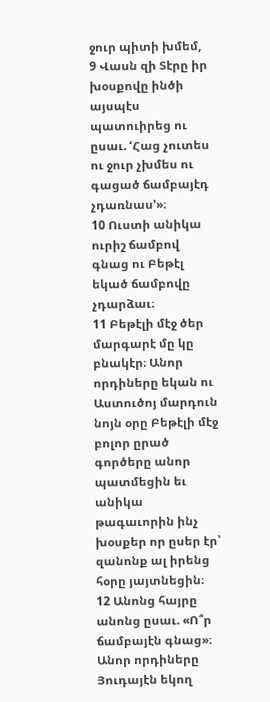ջուր պիտի խմեմ,
9 Վասն զի Տէրը իր խօսքովը ինծի այսպէս պատուիրեց ու ըսաւ. ‘Հաց չուտես ու ջուր չխմես ու գացած ճամբայէդ չդառնաս’»։
10 Ուստի անիկա ուրիշ ճամբով գնաց ու Բեթէլ եկած ճամբովը չդարձաւ։
11 Բեթէլի մէջ ծեր մարգարէ մը կը բնակէր։ Անոր որդիները եկան ու Աստուծոյ մարդուն նոյն օրը Բեթէլի մէջ բոլոր ըրած գործերը անոր պատմեցին եւ անիկա թագաւորին ինչ խօսքեր որ ըսեր էր՝ զանոնք ալ իրենց հօրը յայտնեցին։
12 Անոնց հայրը անոնց ըսաւ. «Ո՞ր ճամբայէն գնաց»։ Անոր որդիները Յուդայէն եկող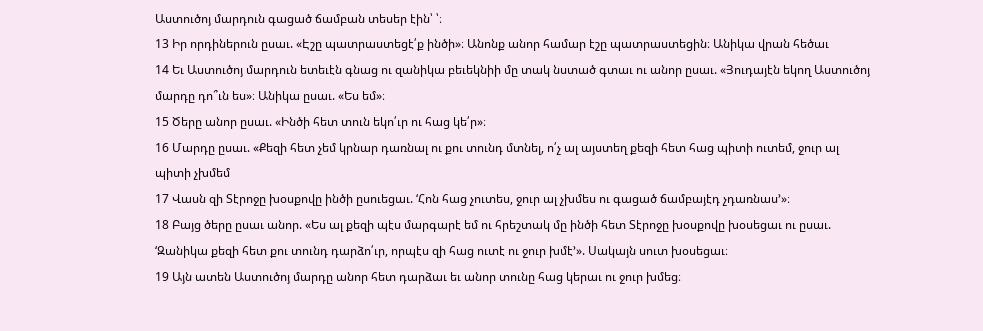Աստուծոյ մարդուն գացած ճամբան տեսեր էին՝ ՝։
13 Իր որդիներուն ըսաւ. «Էշը պատրաստեցէ՛ք ինծի»։ Անոնք անոր համար էշը պատրաստեցին։ Անիկա վրան հեծաւ
14 Եւ Աստուծոյ մարդուն ետեւէն գնաց ու զանիկա բեւեկնիի մը տակ նստած գտաւ ու անոր ըսաւ. «Յուդայէն եկող Աստուծոյ մարդը դո՞ւն ես»։ Անիկա ըսաւ. «Ես եմ»։
15 Ծերը անոր ըսաւ. «Ինծի հետ տուն եկո՛ւր ու հաց կե՛ր»։
16 Մարդը ըսաւ. «Քեզի հետ չեմ կրնար դառնալ ու քու տունդ մտնել, ո՛չ ալ այստեղ քեզի հետ հաց պիտի ուտեմ, ջուր ալ պիտի չխմեմ
17 Վասն զի Տէրոջը խօսքովը ինծի ըսուեցաւ. ‘Հոն հաց չուտես, ջուր ալ չխմես ու գացած ճամբայէդ չդառնաս’»։
18 Բայց ծերը ըսաւ անոր. «Ես ալ քեզի պէս մարգարէ եմ ու հրեշտակ մը ինծի հետ Տէրոջը խօսքովը խօսեցաւ ու ըսաւ. ‘Զանիկա քեզի հետ քու տունդ դարձո՛ւր, որպէս զի հաց ուտէ ու ջուր խմէ’». Սակայն սուտ խօսեցաւ։
19 Այն ատեն Աստուծոյ մարդը անոր հետ դարձաւ եւ անոր տունը հաց կերաւ ու ջուր խմեց։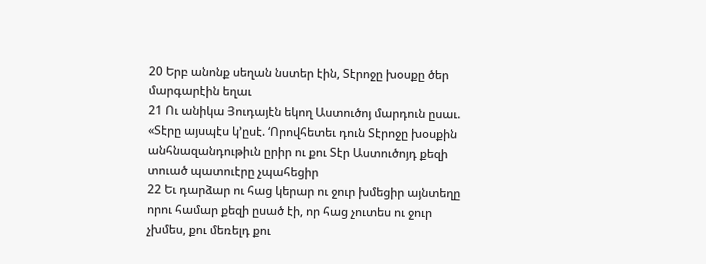20 Երբ անոնք սեղան նստեր էին, Տէրոջը խօսքը ծեր մարգարէին եղաւ
21 Ու անիկա Յուդայէն եկող Աստուծոյ մարդուն ըսաւ. «Տէրը այսպէս կ’ըսէ. ‘Որովհետեւ դուն Տէրոջը խօսքին անհնազանդութիւն ըրիր ու քու Տէր Աստուծոյդ քեզի տուած պատուէրը չպահեցիր
22 Եւ դարձար ու հաց կերար ու ջուր խմեցիր այնտեղը որու համար քեզի ըսած էի, որ հաց չուտես ու ջուր չխմես, քու մեռելդ քու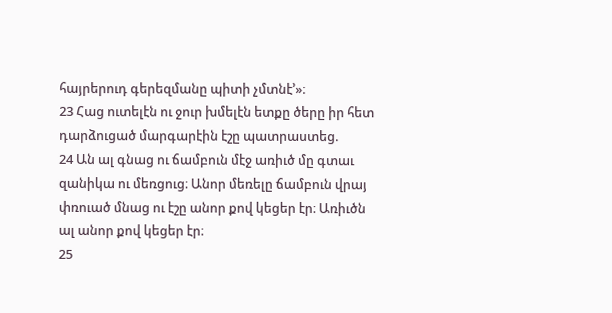հայրերուդ գերեզմանը պիտի չմտնէ’»։
23 Հաց ուտելէն ու ջուր խմելէն ետքը ծերը իր հետ դարձուցած մարգարէին էշը պատրաստեց.
24 Ան ալ գնաց ու ճամբուն մէջ առիւծ մը գտաւ զանիկա ու մեռցուց։ Անոր մեռելը ճամբուն վրայ փռուած մնաց ու էշը անոր քով կեցեր էր։ Առիւծն ալ անոր քով կեցեր էր։
25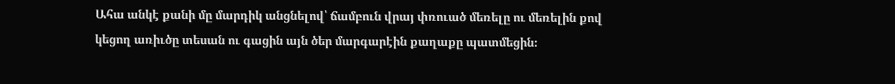Ահա անկէ քանի մը մարդիկ անցնելով՝ ճամբուն վրայ փռուած մեռելը ու մեռելին քով կեցող առիւծը տեսան ու գացին այն ծեր մարգարէին քաղաքը պատմեցին։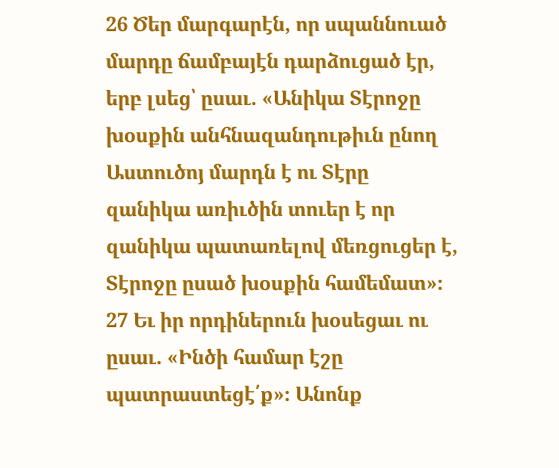26 Ծեր մարգարէն, որ սպաննուած մարդը ճամբայէն դարձուցած էր, երբ լսեց՝ ըսաւ. «Անիկա Տէրոջը խօսքին անհնազանդութիւն ընող Աստուծոյ մարդն է ու Տէրը զանիկա առիւծին տուեր է որ զանիկա պատառելով մեռցուցեր է, Տէրոջը ըսած խօսքին համեմատ»։
27 Եւ իր որդիներուն խօսեցաւ ու ըսաւ. «Ինծի համար էշը պատրաստեցէ՛ք»։ Անոնք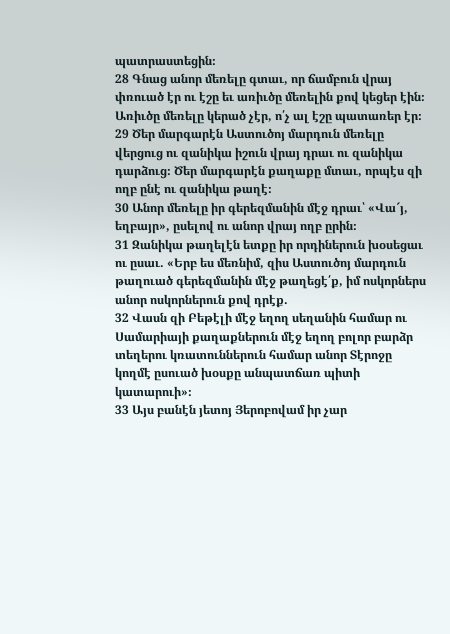պատրաստեցին։
28 Գնաց անոր մեռելը գտաւ, որ ճամբուն վրայ փռուած էր ու էշը եւ առիւծը մեռելին քով կեցեր էին։ Առիւծը մեռելը կերած չէր, ո՛չ ալ էշը պատառեր էր։
29 Ծեր մարգարէն Աստուծոյ մարդուն մեռելը վերցուց ու զանիկա իշուն վրայ դրաւ ու զանիկա դարձուց։ Ծեր մարգարէն քաղաքը մտաւ, որպէս զի ողբ ընէ ու զանիկա թաղէ։
30 Անոր մեռելը իր գերեզմանին մէջ դրաւ՝ «Վա՜յ, եղբայր», ըսելով ու անոր վրայ ողբ ըրին։
31 Զանիկա թաղելէն ետքը իր որդիներուն խօսեցաւ ու ըսաւ. «Երբ ես մեռնիմ, զիս Աստուծոյ մարդուն թաղուած գերեզմանին մէջ թաղեցէ՛ք, իմ ոսկորներս անոր ոսկորներուն քով դրէք.
32 Վասն զի Բեթէլի մէջ եղող սեղանին համար ու Սամարիայի քաղաքներուն մէջ եղող բոլոր բարձր տեղերու կռատուններուն համար անոր Տէրոջը կողմէ ըսուած խօսքը անպատճառ պիտի կատարուի»։
33 Այս բանէն յետոյ Յերոբովամ իր չար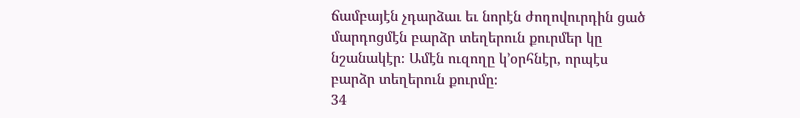ճամբայէն չդարձաւ եւ նորէն ժողովուրդին ցած մարդոցմէն բարձր տեղերուն քուրմեր կը նշանակէր։ Ամէն ուզողը կ’օրհնէր, որպէս բարձր տեղերուն քուրմը։
34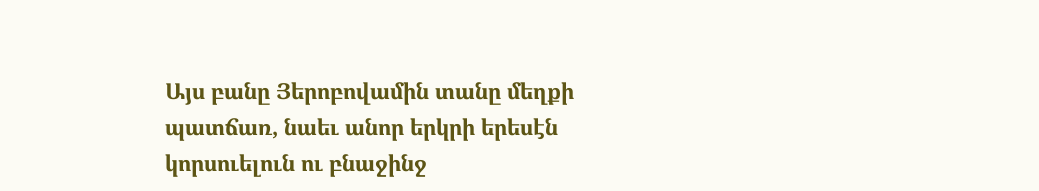Այս բանը Յերոբովամին տանը մեղքի պատճառ, նաեւ անոր երկրի երեսէն կորսուելուն ու բնաջինջ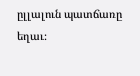ըլլալուն պատճառը եղաւ։